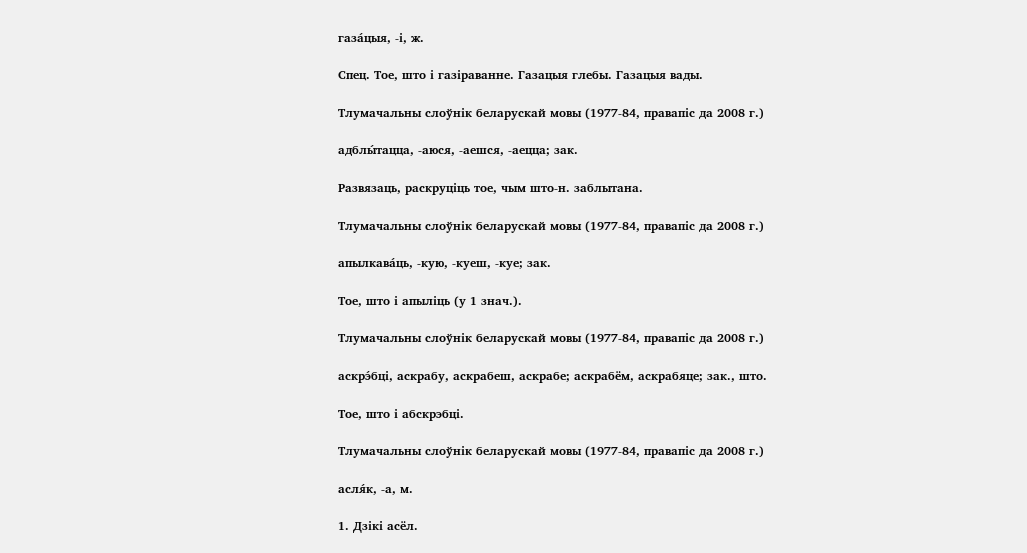газа́цыя, ‑і, ж.

Спец. Тое, што і газіраванне. Газацыя глебы. Газацыя вады.

Тлумачальны слоўнік беларускай мовы (1977-84, правапіс да 2008 г.)

адблы́тацца, ‑аюся, ‑аешся, ‑аецца; зак.

Развязаць, раскруціць тое, чым што‑н. заблытана.

Тлумачальны слоўнік беларускай мовы (1977-84, правапіс да 2008 г.)

апылкава́ць, ‑кую, ‑куеш, ‑куе; зак.

Тое, што і апыліць (у 1 знач.).

Тлумачальны слоўнік беларускай мовы (1977-84, правапіс да 2008 г.)

аскрэ́бці, аскрабу, аскрабеш, аскрабе; аскрабём, аскрабяце; зак., што.

Тое, што і абскрэбці.

Тлумачальны слоўнік беларускай мовы (1977-84, правапіс да 2008 г.)

асля́к, ‑а, м.

1. Дзікі асёл.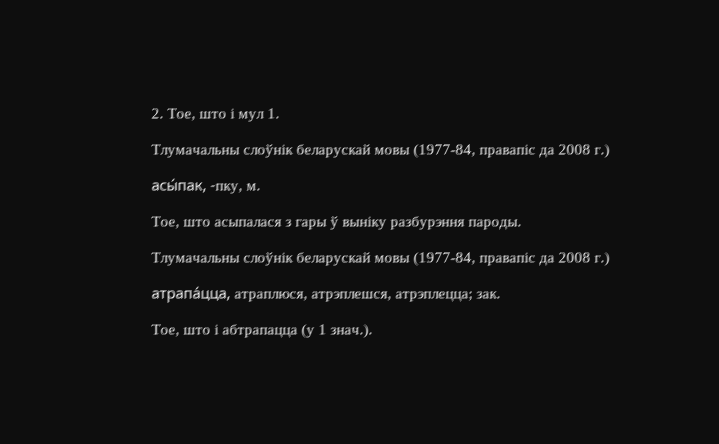2. Тое, што і мул 1.

Тлумачальны слоўнік беларускай мовы (1977-84, правапіс да 2008 г.)

асы́пак, ‑пку, м.

Тое, што асыпалася з гары ў выніку разбурэння пароды.

Тлумачальны слоўнік беларускай мовы (1977-84, правапіс да 2008 г.)

атрапа́цца, атраплюся, атрэплешся, атрэплецца; зак.

Тое, што і абтрапацца (у 1 знач.).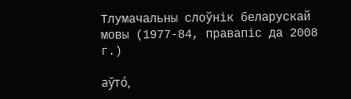Тлумачальны слоўнік беларускай мовы (1977-84, правапіс да 2008 г.)

аўто́,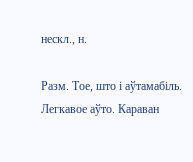нескл., н.

Разм. Тое, што і аўтамабіль. Легкавое аўто. Караван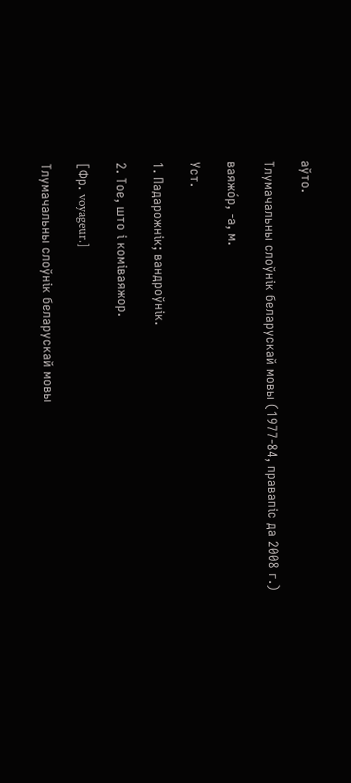аўто.

Тлумачальны слоўнік беларускай мовы (1977-84, правапіс да 2008 г.)

ваяжо́р, ‑а, м.

Уст.

1. Падарожнік; вандроўнік.

2. Тое, што і коміваяжор.

[Фр. voyageur.]

Тлумачальны слоўнік беларускай мовы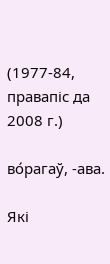(1977-84, правапіс да 2008 г.)

во́рагаў, ‑ава.

Які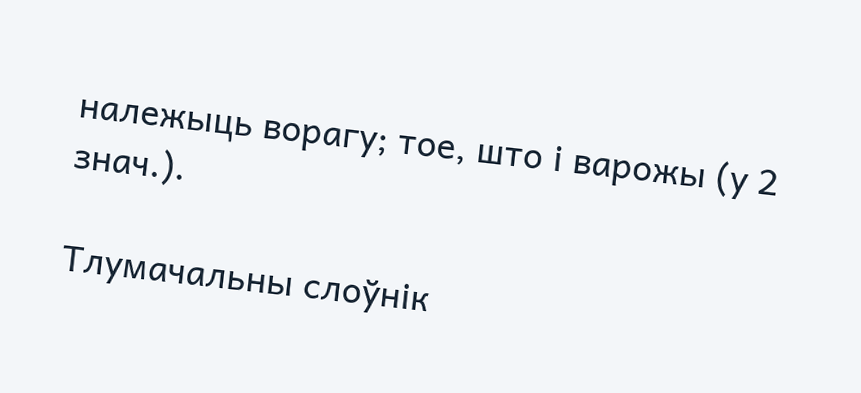належыць ворагу; тое, што і варожы (у 2 знач.).

Тлумачальны слоўнік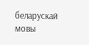беларускай мовы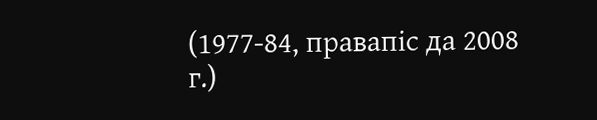(1977-84, правапіс да 2008 г.)